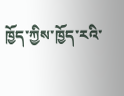ཁྱོད་ཀྱིས་ཁྱོད་རའི་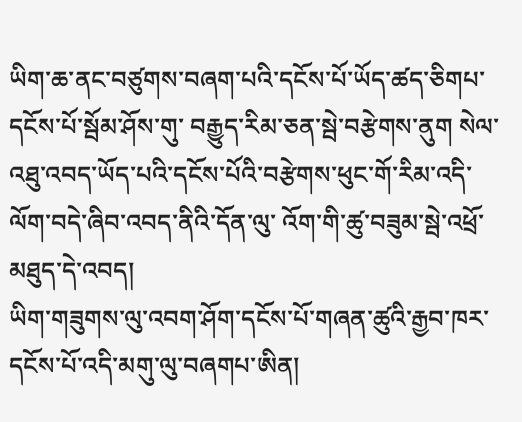ཡིག་ཆ་ནང་བཙུགས་བཞག་པའི་དངོས་པོ་ཡོད་ཚད་ཅིགཔ་ དངོས་པོ་སྦོམ་ཤོས་གུ་ བརྒྱུད་རིམ་ཅན་སྦེ་བརྩེགས་ནུག སེལ་འཐུ་འབད་ཡོད་པའི་དངོས་པོའི་བརྩེགས་ཕུང་གོ་རིམ་འདི་ ལོག་བདེ་ཞིབ་འབད་ནིའི་དོན་ལུ་ འོག་གི་ཚུ་བཟུམ་སྦེ་འཕྲོ་མཐུད་དེ་འབད།
ཡིག་གཟུགས་ལུ་འབག་ཤོག་དངོས་པོ་གཞན་ཚུའི་རྒྱབ་ཁར་ དངོས་པོ་འདི་མགུ་ལུ་བཞགཔ་ཨིན།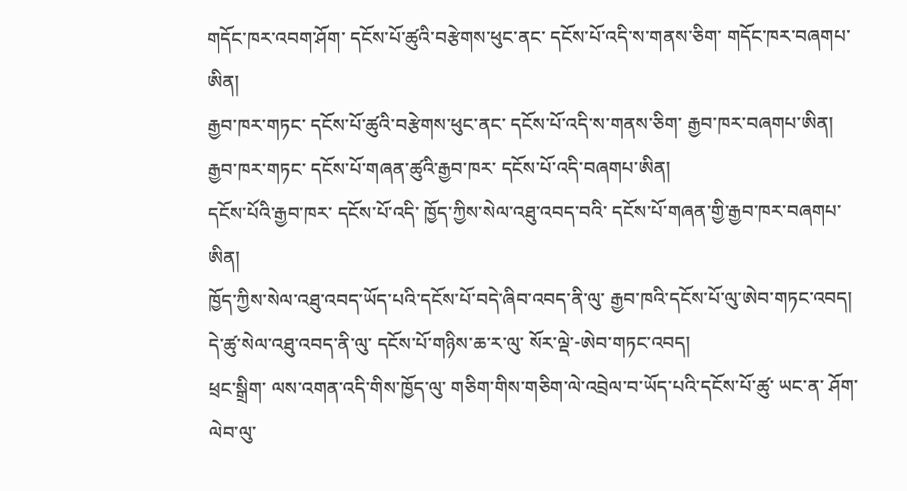གདོང་ཁར་འབག་ཤོག་ དངོས་པོ་ཚུའི་བརྩེགས་ཕུང་ནང་ དངོས་པོ་འདི་ས་གནས་ཅིག་ གདོང་ཁར་བཞགཔ་ཨིན།
རྒྱབ་ཁར་གཏང་ དངོས་པོ་ཚུའི་བརྩེགས་ཕུང་ནང་ དངོས་པོ་འདི་ས་གནས་ཅིག་ རྒྱབ་ཁར་བཞགཔ་ཨིན།
རྒྱབ་ཁར་གཏང་ དངོས་པོ་གཞན་ཚུའི་རྒྱབ་ཁར་ དངོས་པོ་འདི་བཞགཔ་ཨིན།
དངོས་པོའི་རྒྱབ་ཁར་ དངོས་པོ་འདི་ ཁྱོད་ཀྱིས་སེལ་འཐུ་འབད་བའི་ དངོས་པོ་གཞན་གྱི་རྒྱབ་ཁར་བཞགཔ་ཨིན།
ཁྱོད་ཀྱིས་སེལ་འཐུ་འབད་ཡོད་པའི་དངོས་པོ་བདེ་ཞིབ་འབད་ནི་ལུ་ རྒྱབ་ཁའི་དངོས་པོ་ལུ་ཨེབ་གཏང་འབད།
དེ་ཚུ་སེལ་འཐུ་འབད་ནི་ལུ་ དངོས་པོ་གཉིས་ཆ་ར་ལུ་ སོར་ལྡེ་-ཨེབ་གཏང་འབད།
ཕྲང་སྒྲིག་ ལས་འགན་འདི་གིས་ཁྱོད་ལུ་ གཅིག་གིས་གཅིག་ལེ་འབྲེལ་བ་ཡོད་པའི་དངོས་པོ་ཚུ་ ཡང་ན་ ཤོག་ལེབ་ལུ་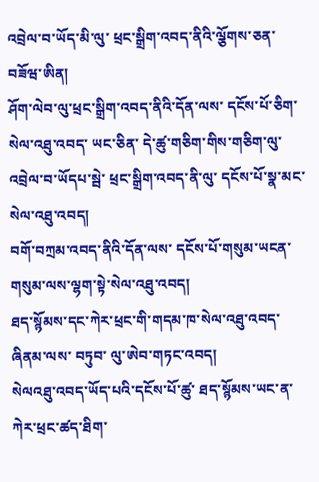འབྲེལ་བ་ཡོད་མི་ལུ་ ཕྲང་སྒྲིག་འབད་ནིའི་ལྕོགས་ཅན་བཟོཝ་ཨིན།
ཤོག་ལེབ་ལུ་ཕྲང་སྒྲིག་འབད་ནིའི་དོན་ལས་ དངོས་པོ་ཅིག་སེལ་འཐུ་འབད་ ཡང་ཅིན་ དེ་ཚུ་གཅིག་གིས་གཅིག་ལུ་འབྲེལ་བ་ཡོདཔ་སྦེ་ ཕྲང་སྒྲིག་འབད་ནི་ལུ་ དངོས་པོ་སྣ་མང་སེལ་འཐུ་འབད།
བགོ་བཀྲམ་འབད་ནིའི་དོན་ལས་ དངོས་པོ་གསུམ་ཡངན་ གསུམ་ལས་ལྷག་སྟེ་སེལ་འཐུ་འབད།
ཐད་སྙོམས་དང་ཀེར་ཕྲང་གི་གདམ་ཁ་སེལ་འཐུ་འབད་ཞིནམ་ལས་ བཏུབ་ ལུ་ཨེབ་གཏང་འབད།
སེལའཐུ་འབད་ཡོད་པའི་དངོས་པོ་ཚུ་ ཐད་སྙོམས་ཡང་ན་ ཀེར་ཕྲང་ཚད་ཐིག་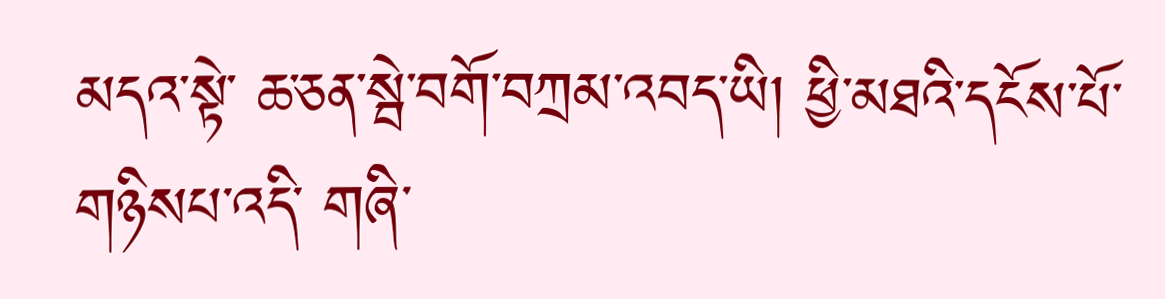མདའ་སྟེ་ ཆ་ཅན་སྦེ་བགོ་བཀྲམ་འབད་ཡི། ཕྱི་མཐའི་དངོས་པོ་གཉིསཔ་འདི་ གཞི་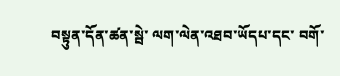བསྟུན་དོན་ཚན་སྦེ་ ལག་ལེན་འཐབ་ཡོདཔ་དང་ བགོ་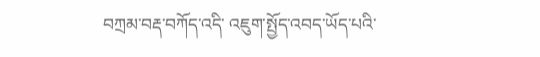བཀྲམ་བརྡ་བཀོད་འདི་ འཇུག་སྤྱོད་འབད་ཡོད་པའི་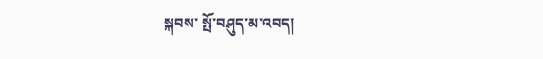སྐབས་ སྤོ་བཤུད་མ་འབད།